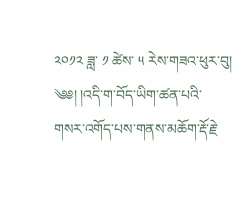༢༠༡༢ ཟླ་ ༡ ཚེས་ ༥ རེས་གཟའ་ཕུར་བུ།
༄༅། །འདི་ག་བོད་ཡིག་ཚན་པའི་གསར་འགོད་པས་གནས་མཆོག་རྡོ་རྗེ་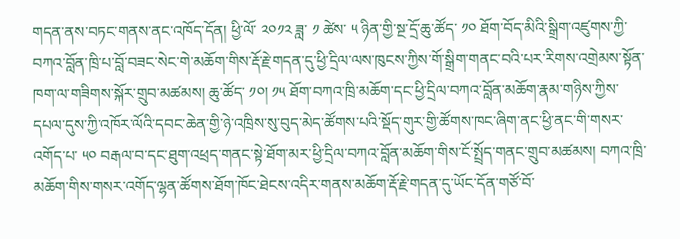གདན་ནས་བཏང་གནས་ནང་འཁོད་དོན། ཕྱི་ལོ་ ༢༠༡༢ ཟླ་ ༡ ཚེས་ ༥ ཉིན་གྱི་སྔ་དྲོ་ཆུ་ཚོད་ ༡༠ ཐོག་བོད་མིའི་སྒྲིག་འཛུགས་ཀྱི་བཀའ་བློན་ཁྲི་པ་བློ་བཟང་སེང་གེ་མཆོག་གིས་རྡོ་རྗེ་གདན་དུ་ཕྱི་དྲིལ་ལས་ཁུངས་ཀྱིས་གོ་སྒྲིག་གནང་བའི་པར་རིགས་འགྲེམས་སྟོན་ཁག་ལ་གཟིགས་སྐོར་གྲུབ་མཚམས། ཆུ་ཚོད་ ༡༠། ༡༥ ཐོག་བཀའ་ཁྲི་མཆོག་དང་ཕྱི་དྲིལ་བཀའ་བློན་མཆོག་རྣམ་གཉིས་ཀྱིས་དཔལ་དུས་ཀྱི་འཁོར་ལོའི་དབང་ཆེན་གྱི་ཉེ་འཁྲིས་སུ་བུད་མེད་ཚོགས་པའི་སྡོད་གུར་གྱི་ཚོགས་ཁང་ཞིག་ནང་ཕྱི་ནང་གི་གསར་འགོད་པ་ ༥༠ བརྒལ་བ་དང་ཐུག་འཕྲད་གནང་སྟེ་ཐོག་མར་ཕྱི་དྲིལ་བཀའ་བློན་མཆོག་གིས་ངོ་སྤྲོད་གནང་གྲུབ་མཚམས། བཀའ་ཁྲི་མཆོག་གིས་གསར་འགོད་ལྷན་ཚོགས་ཐོག་ཁོང་ཐེངས་འདིར་གནས་མཆོག་རྡོ་རྗེ་གདན་དུ་ཡོང་དོན་གཙོ་བོ་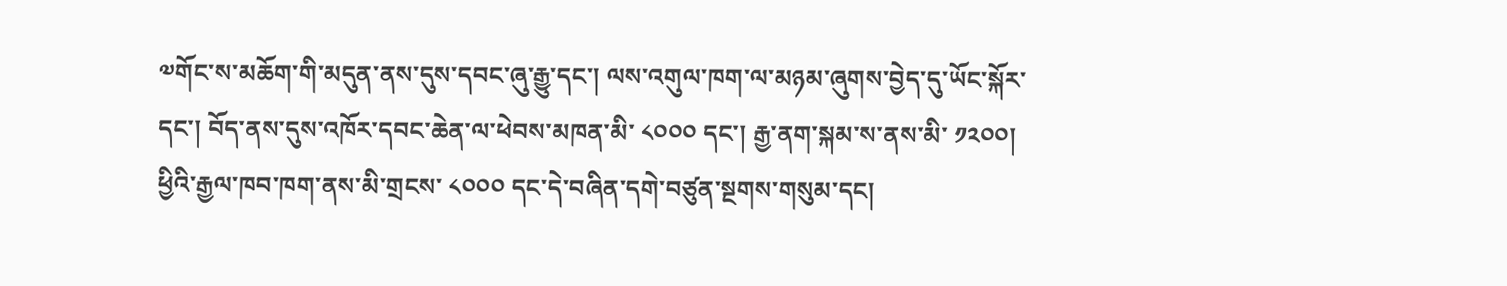༧གོང་ས་མཆོག་གི་མདུན་ནས་དུས་དབང་ཞུ་རྒྱུ་དང་། ལས་འགུལ་ཁག་ལ་མཉམ་ཞུགས་བྱེད་དུ་ཡོང་སྐོར་དང་། བོད་ནས་དུས་འཁོར་དབང་ཆེན་ལ་ཕེབས་མཁན་མི་ ༨༠༠༠ དང་། རྒྱ་ནག་སྐམ་ས་ནས་མི་ ༡༢༠༠། ཕྱིའི་རྒྱལ་ཁབ་ཁག་ནས་མི་གྲངས་ ༨༠༠༠ དང་དེ་བཞིན་དགེ་བཙུན་སྔགས་གསུམ་དང།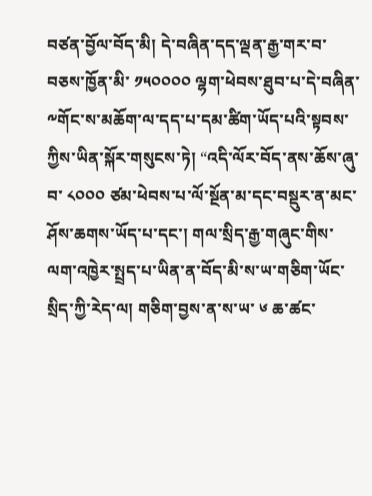བཙན་བྱོལ་བོད་མི། དེ་བཞིན་དད་ལྡན་རྒྱ་གར་བ་བཅས་ཁྱོན་མི་ ༡༥༠༠༠༠ ལྷག་ཕེབས་ཐུབ་པ་དེ་བཞིན་༸གོང་ས་མཆོག་ལ་དད་པ་དམ་ཚིག་ཡོད་པའི་སྟབས་ཀྱིས་ཡིན་སྐོར་གསུངས་ཏེ། “འདི་ལོར་བོད་ནས་ཆོས་ཞུ་བ་ ༨༠༠༠ ཙམ་ཕེབས་པ་ལོ་སྔོན་མ་དང་བསྡུར་ན་མང་ཤོས་ཆགས་ཡོད་པ་དང་། གལ་སྲིད་རྒྱ་གཞུང་གིས་ལག་འཁྱེར་སྤྲད་པ་ཡིན་ན་བོད་མི་ས་ཡ་གཅིག་ཡོང་སྲིད་ཀྱི་རེད་ལ། གཅིག་བྱས་ན་ས་ཡ་ ༦ ཆ་ཚང་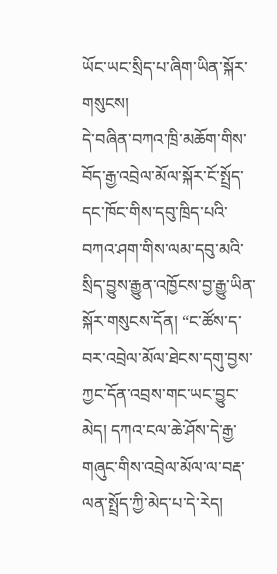ཡོང་ཡང་སྲིད་པ་ཞིག་ཡིན་སྐོར་གསུངས།
དེ་བཞིན་བཀའ་ཁྲི་མཆོག་གིས་བོད་རྒྱ་འབྲེལ་མོལ་སྐོར་ངོ་སྤྲོད་དང་ཁོང་གིས་དབུ་ཁྲིད་པའི་བཀའ་ཤག་གིས་ལམ་དབུ་མའི་སྲིད་བྱུས་རྒྱུན་འཁྱོངས་བྱ་རྒྱུ་ཡིན་སྐོར་གསུངས་དོན། “ང་ཚོས་ད་བར་འབྲེལ་མོལ་ཐེངས་དགུ་བྱས་ཀྱང་དོན་འབྲས་གང་ཡང་བྱུང་མེད། དཀའ་ངལ་ཆེ་ཤོས་དེ་རྒྱ་གཞུང་གིས་འབྲེལ་མོལ་ལ་བརྡ་ལན་སྤྲོད་ཀྱི་མེད་པ་དེ་རེད།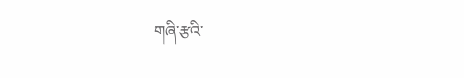གཞི་རྩའི་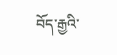བོད་རྒྱའི་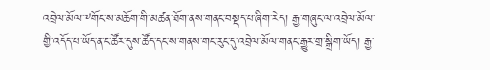འབྲེལ་མོལ་༸གོང་ས་མཆོག་གི་མཚན་ཐོག་ནས་གནང་བསྡད་པ་ཞིག་རེད། རྒྱ་གཞུང་ལ་འབྲེལ་མོལ་གྱི་འདོད་པ་ཡོད་ན་ང་ཚོར་དུས་ཚོད་དང་ས་གནས་གང་རུང་དུ་འབྲེལ་མོལ་གནང་རྒྱུར་གྲ་སྒྲིག་ཡོད། རྒྱ་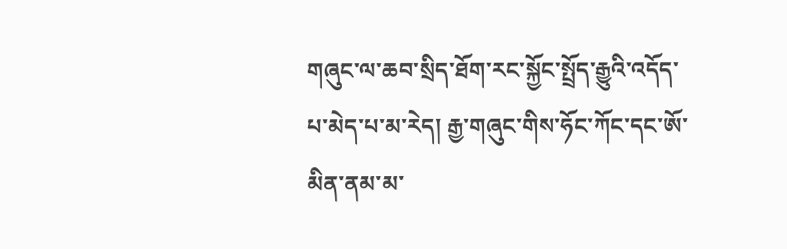གཞུང་ལ་ཆབ་སྲིད་ཐོག་རང་སྐྱོང་སྤྲོད་རྒྱུའི་འདོད་པ་མེད་པ་མ་རེད། རྒྱ་གཞུང་གིས་ཧོང་ཀོང་དང་ཨོ་མིན་ནམ་མ་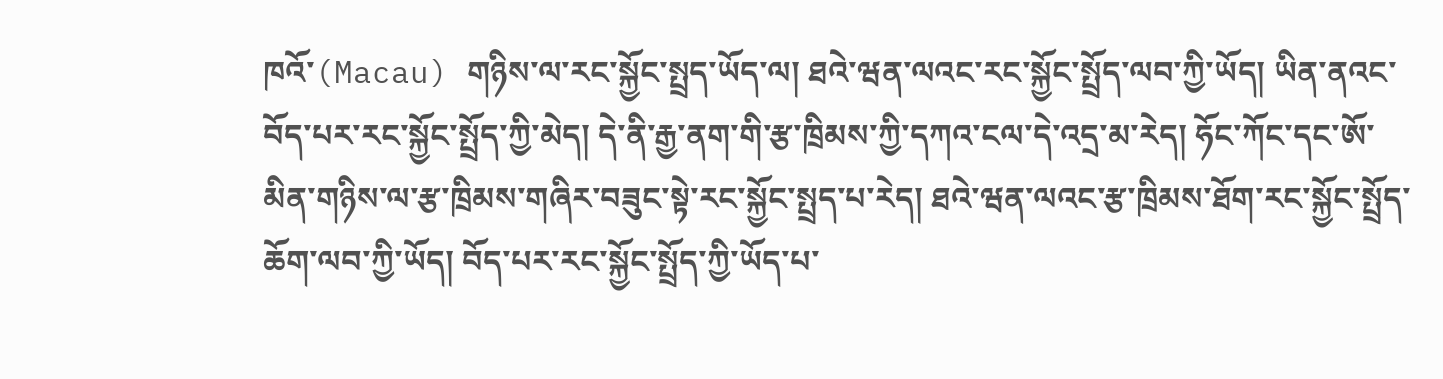ཁའོ་(Macau) གཉིས་ལ་རང་སྐྱོང་སྤྲད་ཡོད་ལ། ཐའེ་ཝན་ལའང་རང་སྐྱོང་སྤྲོད་ལབ་ཀྱི་ཡོད། ཡིན་ནའང་བོད་པར་རང་སྐྱོང་སྤྲོད་ཀྱི་མེད། དེ་ནི་རྒྱ་ནག་གི་རྩ་ཁྲིམས་ཀྱི་དཀའ་ངལ་དེ་འདྲ་མ་རེད། ཧོང་ཀོང་དང་ཨོ་མིན་གཉིས་ལ་རྩ་ཁྲིམས་གཞིར་བཟུང་སྟེ་རང་སྐྱོང་སྤྲད་པ་རེད། ཐའེ་ཝན་ལའང་རྩ་ཁྲིམས་ཐོག་རང་སྐྱོང་སྤྲོད་ཆོག་ལབ་ཀྱི་ཡོད། བོད་པར་རང་སྐྱོང་སྤྲོད་ཀྱི་ཡོད་པ་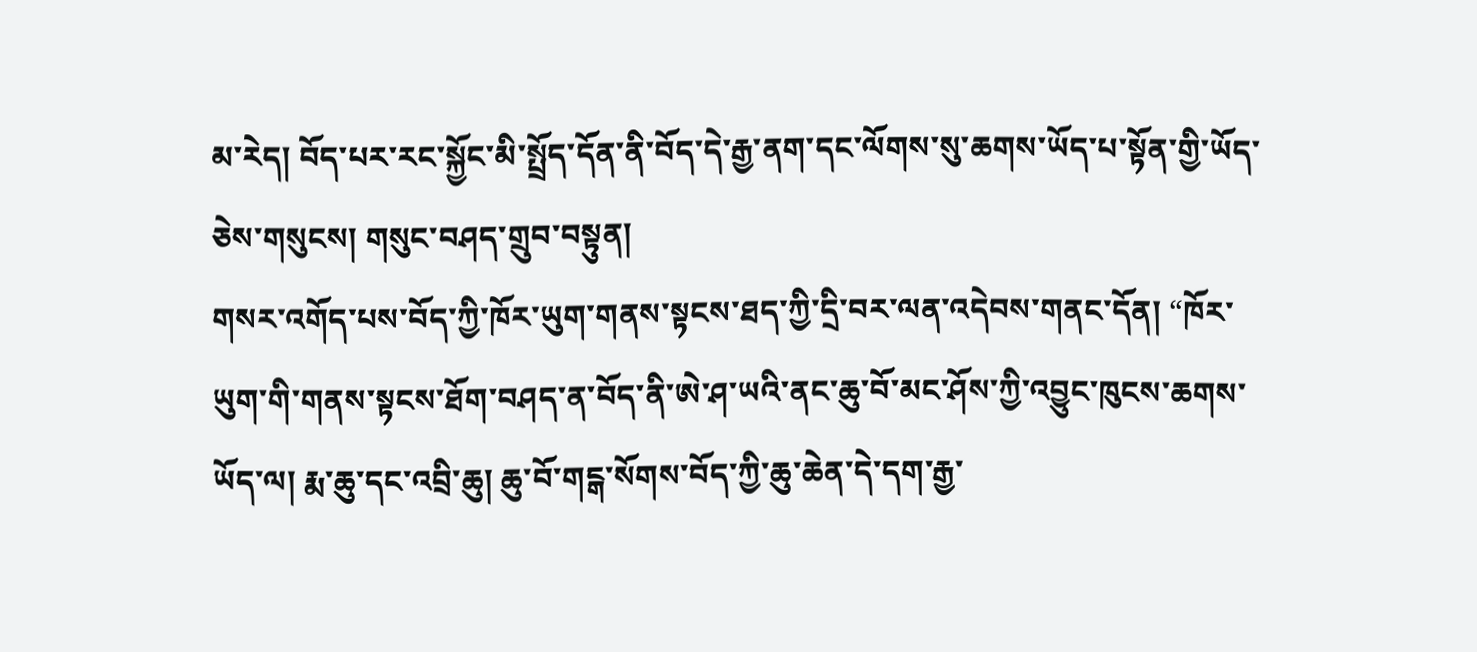མ་རེད། བོད་པར་རང་སྐྱོང་མི་སྤྲོད་དོན་ནི་བོད་དེ་རྒྱ་ནག་དང་ལོགས་སུ་ཆགས་ཡོད་པ་སྟོན་གྱི་ཡོད་ཅེས་གསུངས། གསུང་བཤད་གྲུབ་བསྟུན།
གསར་འགོད་པས་བོད་ཀྱི་ཁོར་ཡུག་གནས་སྟངས་ཐད་ཀྱི་དྲི་བར་ལན་འདེབས་གནང་དོན། “ཁོར་ཡུག་གི་གནས་སྟངས་ཐོག་བཤད་ན་བོད་ནི་ཨེ་ཤ་ཡའི་ནང་ཆུ་བོ་མང་ཤོས་ཀྱི་འབྱུང་ཁུངས་ཆགས་ཡོད་ལ། རྨ་ཆུ་དང་འབྲི་ཆུ། ཆུ་བོ་གངྒ་སོགས་བོད་ཀྱི་ཆུ་ཆེན་དེ་དག་རྒྱ་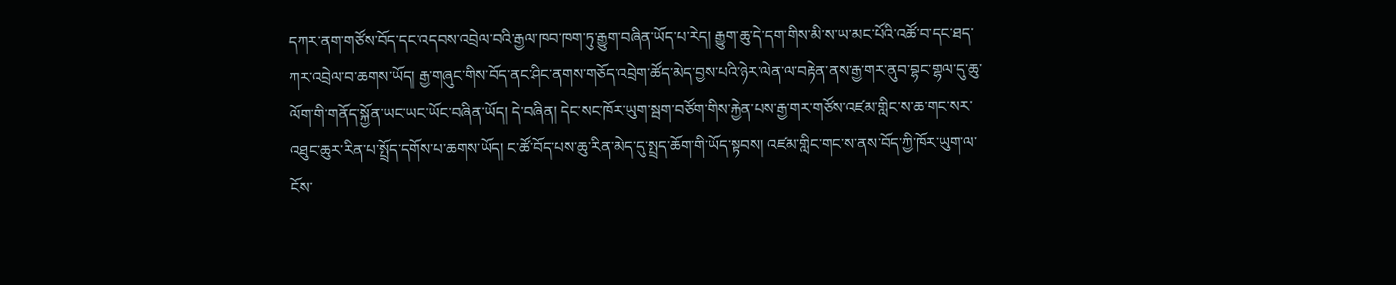དཀར་ནག་གཙོས་བོད་དང་འདབས་འབྲེལ་བའི་རྒྱལ་ཁབ་ཁག་ཏུ་རྒྱུག་བཞིན་ཡོད་པ་རེད། རྒྱུག་ཆུ་དེ་དག་གིས་མི་ས་ཡ་མང་པོའི་འཚོ་བ་དང་ཐད་ཀར་འབྲེལ་བ་ཆགས་ཡོད། རྒྱ་གཞུང་གིས་བོད་ནང་ཤིང་ནགས་གཅོད་འབྲེག་ཚོད་མེད་བྱས་པའི་ཉེར་ལེན་ལ་བརྟེན་ནས་རྒྱ་གར་ནུབ་བྷང་གྷལ་དུ་ཆུ་ལོག་གི་གནོད་སྐྱོན་ཡང་ཡང་ཡོང་བཞིན་ཡོད། དེ་བཞིན། དེང་སང་ཁོར་ཡུག་སྦག་བཙོག་གིས་རྐྱེན་པས་རྒྱ་གར་གཙོས་འཛམ་གླིང་ས་ཆ་གང་སར་འཐུང་ཆུར་རིན་པ་སྤྲོད་དགོས་པ་ཆགས་ཡོད། ང་ཚོ་བོད་པས་ཆུ་རིན་མེད་དུ་སྤྲད་ཆོག་གི་ཡོད་སྟབས། འཛམ་གླིང་གང་ས་ནས་བོད་ཀྱི་ཁོར་ཡུག་ལ་ངོས་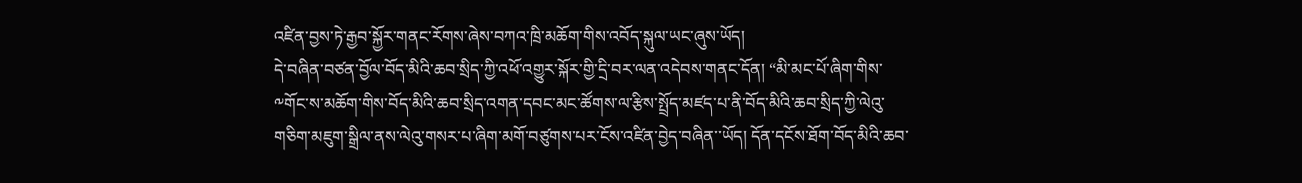འཛིན་བྱས་ཏེ་རྒྱབ་སྐྱོར་གནང་རོགས་ཞེས་བཀའ་ཁྲི་མཆོག་གིས་འབོད་སྐུལ་ཡང་ཞུས་ཡོད།
དེ་བཞིན་བཙན་བྱོལ་བོད་མིའི་ཆབ་སྲིད་ཀྱི་འཕོ་འགྱུར་སྐོར་གྱི་དྲི་བར་ལན་འདེབས་གནང་དོན། “མི་མང་པོ་ཞིག་གིས་༸གོང་ས་མཆོག་གིས་བོད་མིའི་ཆབ་སྲིད་འགན་དབང་མང་ཚོགས་ལ་རྩིས་སྤྲོད་མཛད་པ་ནི་བོད་མིའི་ཆབ་སྲིད་ཀྱི་ལེའུ་གཅིག་མཇུག་སྒྲིལ་ནས་ལེའུ་གསར་པ་ཞིག་མགོ་བཙུགས་པར་ངོས་འཛིན་བྱེད་བཞིན་་ཡོད། དོན་དངོས་ཐོག་བོད་མིའི་ཆབ་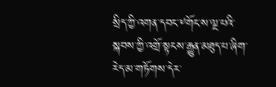སྲིད་ཀྱི་འགན་དབང་༸གོང་ས་ལྔ་པའི་སྐབས་ཀྱི་འགྲོ་སྟངས་རྒྱུན་མཐུད་པ་ཞིག་རེད་མ་གཏོགས་དེར་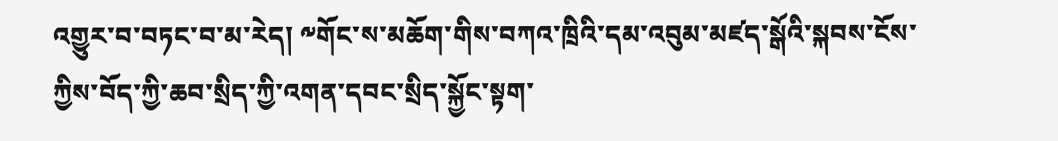འགྱུར་བ་བཏང་བ་མ་རེད། ༸གོང་ས་མཆོག་གིས་བཀའ་ཁྲིའི་དམ་འབུམ་མཛད་སྒོའི་སྐབས་ངོས་ཀྱིས་བོད་ཀྱི་ཆབ་སྲིད་ཀྱི་འགན་དབང་སྲིད་སྐྱོང་སྟག་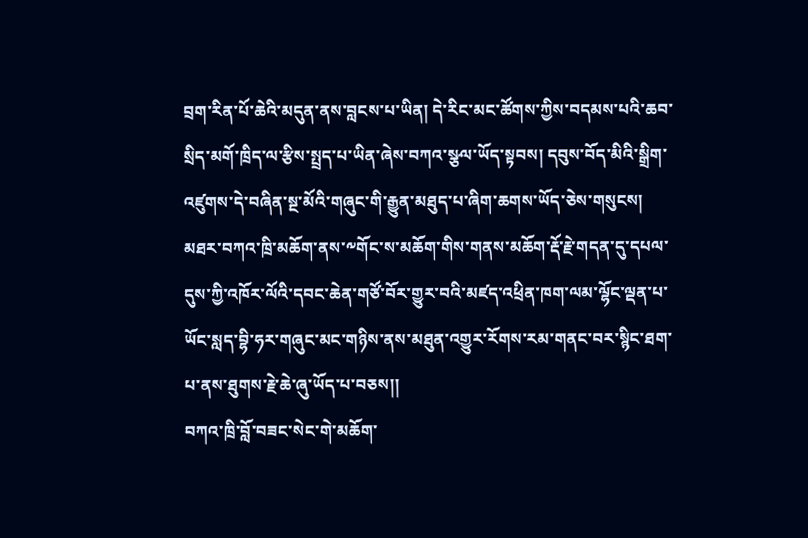བྲག་རིན་པོ་ཆེའི་མདུན་ནས་བླངས་པ་ཡིན། དེ་རིང་མང་ཚོགས་ཀྱིས་བདམས་པའི་ཆབ་སྲིད་མགོ་ཁྲིད་ལ་རྩིས་སྤྲད་པ་ཡིན་ཞེས་བཀའ་སྩལ་ཡོད་སྟབས། དབུས་བོད་མིའི་སྒྲིག་འཛུགས་དེ་བཞིན་སྔ་མོའི་གཞུང་གི་རྒྱུན་མཐུད་པ་ཞིག་ཆགས་ཡོད་ཅེས་གསུངས།
མཐར་བཀའ་ཁྲི་མཆོག་ནས་༸གོང་ས་མཆོག་གིས་གནས་མཆོག་རྡོ་རྗེ་གདན་དུ་དཔལ་དུས་ཀྱི་འཁོར་ལོའི་དབང་ཆེན་གཙོ་བོར་གྱུར་བའི་མཛད་འཕྲིན་ཁག་ལམ་ལྷོང་ལྡན་པ་ཡོང་སླད་བྷི་ཧར་གཞུང་མང་གཉིས་ནས་མཐུན་འགྱུར་རོགས་རམ་གནང་བར་སྙིང་ཐག་པ་ནས་ཐུགས་རྗེ་ཆེ་ཞུ་ཡོད་པ་བཅས།།
བཀའ་ཁྲི་བློ་བཟང་སེང་གེ་མཆོག་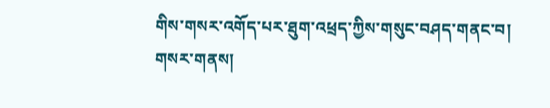གིས་གསར་འགོད་པར་ཐུག་འཕྲད་ཀྱིས་གསུང་བཤད་གནང་བ།
གསར་གནས།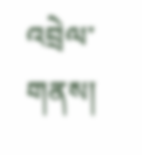འབྲེལ་གནས།